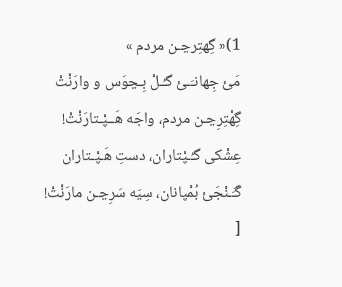1)« گِهتِرڃـن مردم »
مَئ جِهانـَـئ گـُـلْ بِـڃوَس و وارَنْتْ
گِهْتِرِڃـن مردم، واجَه هَــپْـتارَنْتْ!
عِشْکی گـُـپْتاران، دستِ هَـپْـتاران
گَـَـنْجَئ بُمْپانان، سِیَه سَرِڃـن مارَنْتْ!
[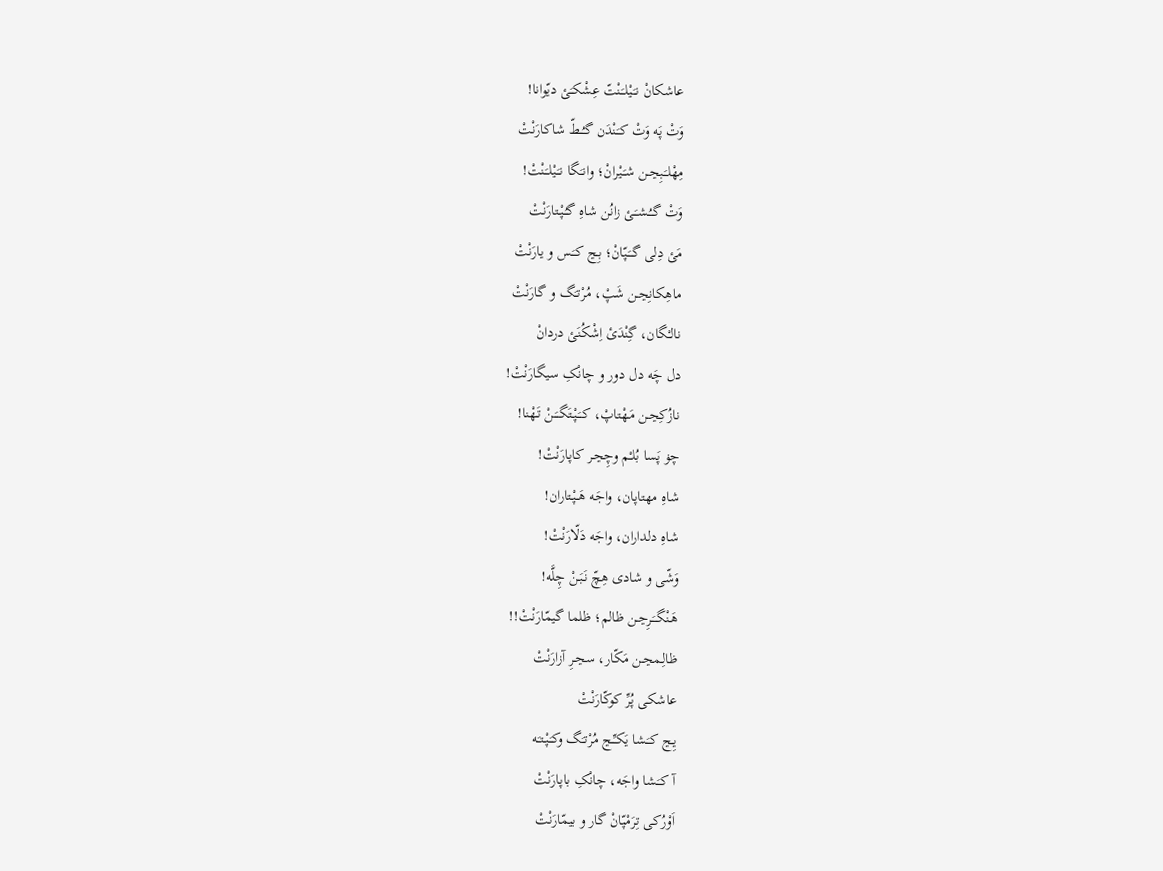عاشکانْ نـَـیْلـَـنْتّ عِشْکـَئ دیّوانا!
وَتْ پَه وَتْ کـَـنْدَن گـُــطّ شاکارَنْتْ
مِهْلـَـبِڃـن شـَـیْرانْ؛ وانـَگا نـَـیْلـَـنْتْ!
وَتْ گــُـشـَـئ زانُن شاهِ گـُـپْـتارَنْتْ
مَئ دِلی گــَـپّانْ؛ بِـڃ کـَـس و یارَنْتْ
ماهِکانِڃـن شَپْ، مُرْتـَگ و گارَنْتْ
نالـْگان، گِنْدَئ اِشْکُنَئ دردانْ
دل چَه دل دور و چانْکِ سیگارَنْتْ!
نازُکِڃـن مَـهْتاپْ، کــَـپْـتَگــَـنْ تَـهْنا!
چۏ پَسا بُلـْم وچِڃـر کاپارَنْتْ!
شاهِ مهتاپان، واجَه هَــپْـتاران!
شاهِ دلداران، واجَه دَلّارَنْتْ!
وَشّی و شادی هِچّ نَـبَـنْ چِلَّه!
هَـنْگــَـرِڃـن ظالم؛ ظلما گیمّارَنْتْ!!
ظالِـمڃـن مَکّار، سڃـرِ آزارَنْتْ
عاشکی پُرِّ کوکّارَنْتْ
یِـڃ کـَـشا یَکـِّـڃ مُرْتـَگ وکـَـپْـتـَه
آ کـَـشا واجَه، چانْکِ باپارَنْتْ
اَوْرُکی تِرَمْپّانْ گار و بیمّارَنْتْ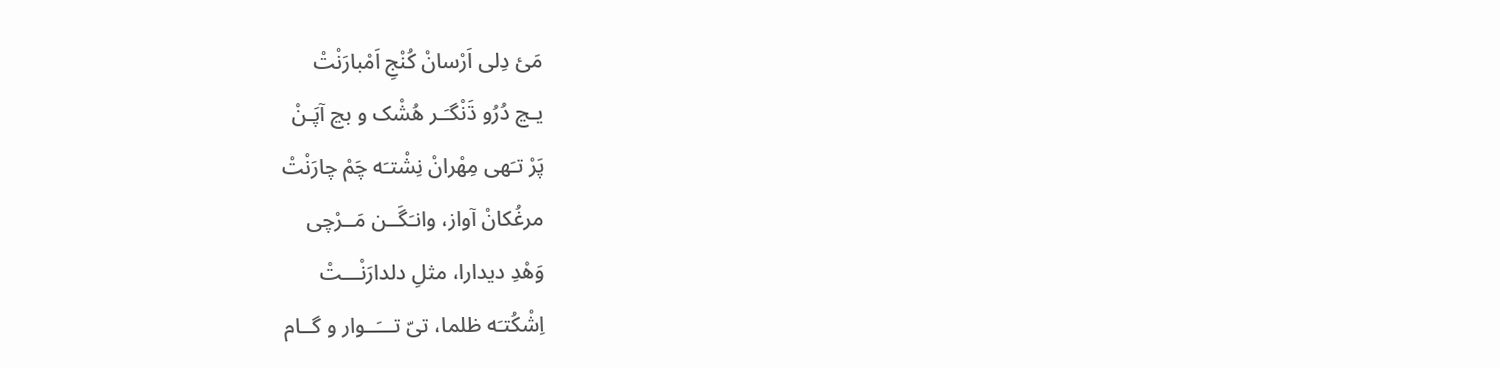مَئ دِلی اَرْسانْ کُنْجِ اَمْبارَنْتْ
یـڃ دُرُو ڌَنْگـَـر هُشْک و بڃ آپَـنْ
پَرْ تـَهی مِهْرانْ نِشْتـَه چَمْ چارَنْتْ
مرغُکانْ آواز، وانـَگَــن مَــرْچی
وَهْدِ دیدارا، مثلِ دلدارَنْـــتْ
اِشْکُتـَه ظلما، تیّ تـــَــوار و گــام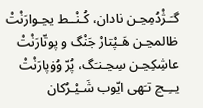گـَـژْدُمِڃـن نادان، کُـنْــط یڃـوارَنْتْ
ظالمڃـن هَـپْتارْ جَنْگ و پوتّارَنْتْ
عاشِکِڃـن سِڃـنـَگ، پُرّ وُۏپارَنْتْ
یــِـڃ تـَهی ایّوب شَـیْـرُکان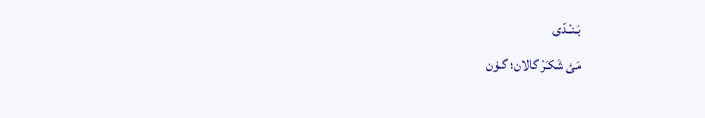بَـنـْـدّی
مَئ شَکـَرْ گالان؛ گـۏن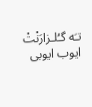تـَه گـُلـزارَنْتْ
ایوب ایوبی